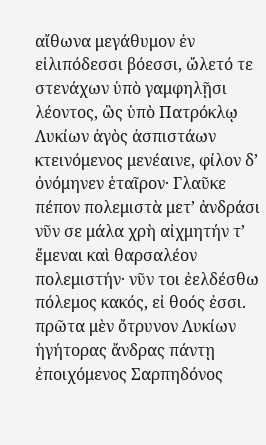αἴθωνα μεγάθυμον ἐν εἰλιπόδεσσι βόεσσι, ὤλετό τε στενάχων ὑπὸ γαμφηλῇσι λέοντος, ὣς ὑπὸ Πατρόκλῳ Λυκίων ἀγὸς ἀσπιστάων κτεινόμενος μενέαινε, φίλον δʼ ὀνόμηνεν ἑταῖρον· Γλαῦκε πέπον πολεμιστὰ μετʼ ἀνδράσι νῦν σε μάλα χρὴ αἰχμητήν τʼ ἔμεναι καὶ θαρσαλέον πολεμιστήν· νῦν τοι ἐελδέσθω πόλεμος κακός, εἰ θοός ἐσσι. πρῶτα μὲν ὄτρυνον Λυκίων ἡγήτορας ἄνδρας πάντῃ ἐποιχόμενος Σαρπηδόνος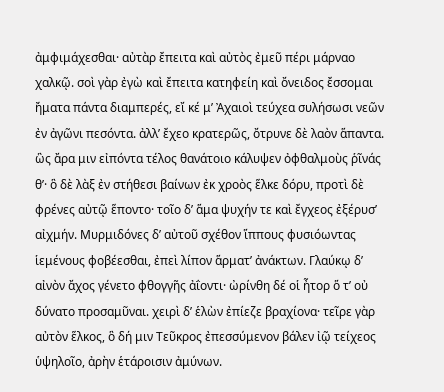ἀμφιμάχεσθαι· αὐτὰρ ἔπειτα καὶ αὐτὸς ἐμεῦ πέρι μάρναο χαλκῷ. σοὶ γὰρ ἐγὼ καὶ ἔπειτα κατηφείη καὶ ὄνειδος ἔσσομαι ἤματα πάντα διαμπερές, εἴ κέ μʼ Ἀχαιοὶ τεύχεα συλήσωσι νεῶν ἐν ἀγῶνι πεσόντα. ἀλλʼ ἔχεο κρατερῶς, ὄτρυνε δὲ λαὸν ἅπαντα. ὣς ἄρα μιν εἰπόντα τέλος θανάτοιο κάλυψεν ὀφθαλμοὺς ῥῖνάς θʼ· ὃ δὲ λὰξ ἐν στήθεσι βαίνων ἐκ χροὸς ἕλκε δόρυ, προτὶ δὲ φρένες αὐτῷ ἕποντο· τοῖο δʼ ἅμα ψυχήν τε καὶ ἔγχεος ἐξέρυσʼ αἰχμήν. Μυρμιδόνες δʼ αὐτοῦ σχέθον ἵππους φυσιόωντας ἱεμένους φοβέεσθαι, ἐπεὶ λίπον ἅρματʼ ἀνάκτων. Γλαύκῳ δʼ αἰνὸν ἄχος γένετο φθογγῆς ἀΐοντι· ὠρίνθη δέ οἱ ἦτορ ὅ τʼ οὐ δύνατο προσαμῦναι. χειρὶ δʼ ἑλὼν ἐπίεζε βραχίονα· τεῖρε γὰρ αὐτὸν ἕλκος, ὃ δή μιν Τεῦκρος ἐπεσσύμενον βάλεν ἰῷ τείχεος ὑψηλοῖο, ἀρὴν ἑτάροισιν ἀμύνων.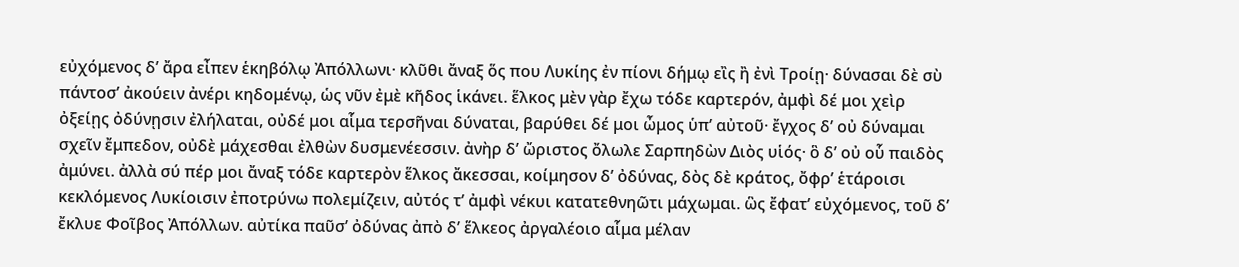εὐχόμενος δʼ ἄρα εἶπεν ἑκηβόλῳ Ἀπόλλωνι· κλῦθι ἄναξ ὅς που Λυκίης ἐν πίονι δήμῳ εἲς ἢ ἐνὶ Τροίῃ· δύνασαι δὲ σὺ πάντοσʼ ἀκούειν ἀνέρι κηδομένῳ, ὡς νῦν ἐμὲ κῆδος ἱκάνει. ἕλκος μὲν γὰρ ἔχω τόδε καρτερόν, ἀμφὶ δέ μοι χεὶρ ὀξείῃς ὀδύνῃσιν ἐλήλαται, οὐδέ μοι αἷμα τερσῆναι δύναται, βαρύθει δέ μοι ὦμος ὑπʼ αὐτοῦ· ἔγχος δʼ οὐ δύναμαι σχεῖν ἔμπεδον, οὐδὲ μάχεσθαι ἐλθὼν δυσμενέεσσιν. ἀνὴρ δʼ ὤριστος ὄλωλε Σαρπηδὼν Διὸς υἱός· ὃ δʼ οὐ οὗ παιδὸς ἀμύνει. ἀλλὰ σύ πέρ μοι ἄναξ τόδε καρτερὸν ἕλκος ἄκεσσαι, κοίμησον δʼ ὀδύνας, δὸς δὲ κράτος, ὄφρʼ ἑτάροισι κεκλόμενος Λυκίοισιν ἐποτρύνω πολεμίζειν, αὐτός τʼ ἀμφὶ νέκυι κατατεθνηῶτι μάχωμαι. ὣς ἔφατʼ εὐχόμενος, τοῦ δʼ ἔκλυε Φοῖβος Ἀπόλλων. αὐτίκα παῦσʼ ὀδύνας ἀπὸ δʼ ἕλκεος ἀργαλέοιο αἷμα μέλαν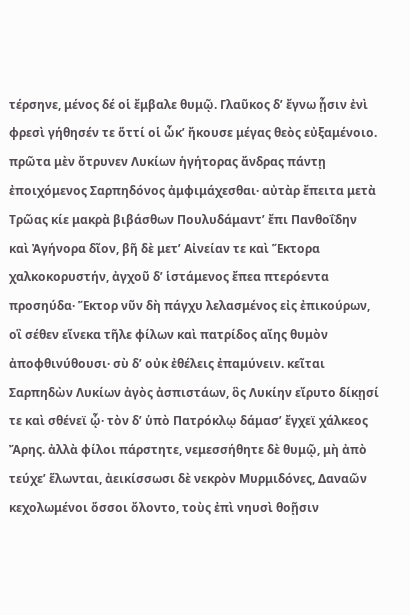τέρσηνε, μένος δέ οἱ ἔμβαλε θυμῷ. Γλαῦκος δʼ ἔγνω ᾗσιν ἐνὶ φρεσὶ γήθησέν τε ὅττί οἱ ὦκʼ ἤκουσε μέγας θεὸς εὐξαμένοιο. πρῶτα μὲν ὄτρυνεν Λυκίων ἡγήτορας ἄνδρας πάντῃ ἐποιχόμενος Σαρπηδόνος ἀμφιμάχεσθαι· αὐτὰρ ἔπειτα μετὰ Τρῶας κίε μακρὰ βιβάσθων Πουλυδάμαντʼ ἔπι Πανθοΐδην καὶ Ἀγήνορα δῖον, βῆ δὲ μετʼ Αἰνείαν τε καὶ Ἕκτορα χαλκοκορυστήν, ἀγχοῦ δʼ ἱστάμενος ἔπεα πτερόεντα προσηύδα· Ἕκτορ νῦν δὴ πάγχυ λελασμένος εἰς ἐπικούρων, οἳ σέθεν εἵνεκα τῆλε φίλων καὶ πατρίδος αἴης θυμὸν ἀποφθινύθουσι· σὺ δʼ οὐκ ἐθέλεις ἐπαμύνειν. κεῖται Σαρπηδὼν Λυκίων ἀγὸς ἀσπιστάων, ὃς Λυκίην εἴρυτο δίκῃσί τε καὶ σθένεϊ ᾧ· τὸν δʼ ὑπὸ Πατρόκλῳ δάμασʼ ἔγχεϊ χάλκεος Ἄρης. ἀλλὰ φίλοι πάρστητε, νεμεσσήθητε δὲ θυμῷ, μὴ ἀπὸ τεύχεʼ ἕλωνται, ἀεικίσσωσι δὲ νεκρὸν Μυρμιδόνες, Δαναῶν κεχολωμένοι ὅσσοι ὄλοντο, τοὺς ἐπὶ νηυσὶ θοῇσιν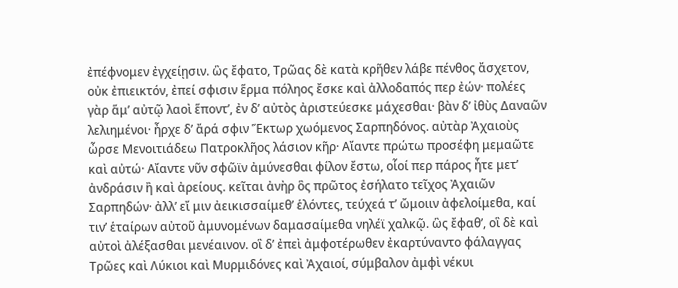ἐπέφνομεν ἐγχείῃσιν. ὣς ἔφατο, Τρῶας δὲ κατὰ κρῆθεν λάβε πένθος ἄσχετον, οὐκ ἐπιεικτόν, ἐπεί σφισιν ἕρμα πόληος ἔσκε καὶ ἀλλοδαπός περ ἐών· πολέες γὰρ ἅμʼ αὐτῷ λαοὶ ἕποντʼ, ἐν δʼ αὐτὸς ἀριστεύεσκε μάχεσθαι· βὰν δʼ ἰθὺς Δαναῶν λελιημένοι· ἦρχε δʼ ἄρά σφιν Ἕκτωρ χωόμενος Σαρπηδόνος. αὐτὰρ Ἀχαιοὺς ὦρσε Μενοιτιάδεω Πατροκλῆος λάσιον κῆρ· Αἴαντε πρώτω προσέφη μεμαῶτε καὶ αὐτώ· Αἴαντε νῦν σφῶϊν ἀμύνεσθαι φίλον ἔστω, οἷοί περ πάρος ἦτε μετʼ ἀνδράσιν ἢ καὶ ἀρείους. κεῖται ἀνὴρ ὃς πρῶτος ἐσήλατο τεῖχος Ἀχαιῶν Σαρπηδών· ἀλλʼ εἴ μιν ἀεικισσαίμεθʼ ἑλόντες, τεύχεά τʼ ὤμοιιν ἀφελοίμεθα, καί τινʼ ἑταίρων αὐτοῦ ἀμυνομένων δαμασαίμεθα νηλέϊ χαλκῷ. ὣς ἔφαθʼ, οἳ δὲ καὶ αὐτοὶ ἀλέξασθαι μενέαινον. οἳ δʼ ἐπεὶ ἀμφοτέρωθεν ἐκαρτύναντο φάλαγγας Τρῶες καὶ Λύκιοι καὶ Μυρμιδόνες καὶ Ἀχαιοί, σύμβαλον ἀμφὶ νέκυι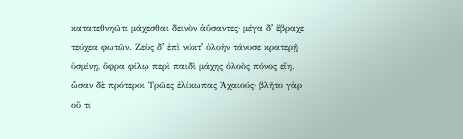κατατεθνηῶτι μάχεσθαι δεινὸν ἀΰσαντες· μέγα δʼ ἔβραχε τεύχεα φωτῶν. Ζεὺς δʼ ἐπὶ νύκτʼ ὀλοὴν τάνυσε κρατερῇ ὑσμίνῃ, ὄφρα φίλῳ περὶ παιδὶ μάχης ὀλοὸς πόνος εἴη. ὦσαν δὲ πρότεροι Τρῶες ἑλίκωπας Ἀχαιούς· βλῆτο γὰρ οὔ τι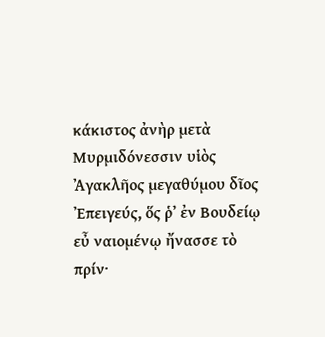κάκιστος ἀνὴρ μετὰ Μυρμιδόνεσσιν υἱὸς Ἀγακλῆος μεγαθύμου δῖος Ἐπειγεύς, ὅς ῥʼ ἐν Βουδείῳ εὖ ναιομένῳ ἤνασσε τὸ πρίν·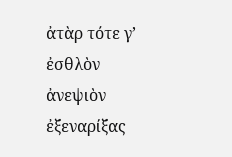ἀτὰρ τότε γʼ ἐσθλὸν ἀνεψιὸν ἐξεναρίξας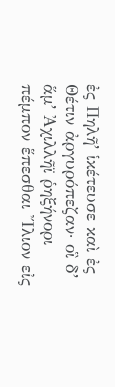ἐς Πηλῆʼ ἱκέτευσε καὶ ἐς Θέτιν ἀργυρόπεζαν· οἳ δʼ ἅμʼ Ἀχιλλῆϊ ῥηξήνορι πέμπον ἕπεσθαι Ἴλιον εἰς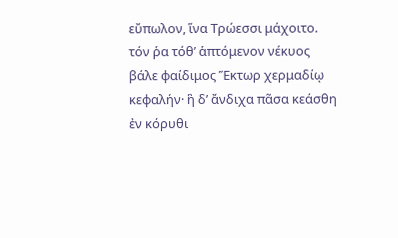εὔπωλον, ἵνα Τρώεσσι μάχοιτο. τόν ῥα τόθʼ ἁπτόμενον νέκυος βάλε φαίδιμος Ἕκτωρ χερμαδίῳ κεφαλήν· ἣ δʼ ἄνδιχα πᾶσα κεάσθη ἐν κόρυθι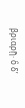βριαρῇ· ὃ δʼ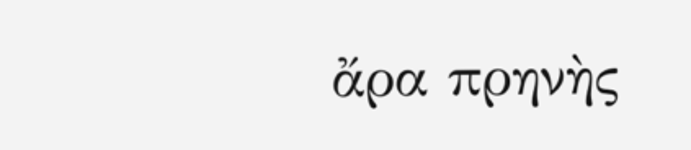ἄρα πρηνὴς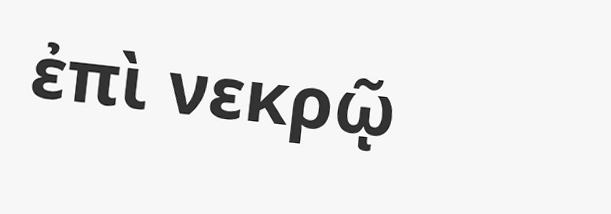ἐπὶ νεκρῷ